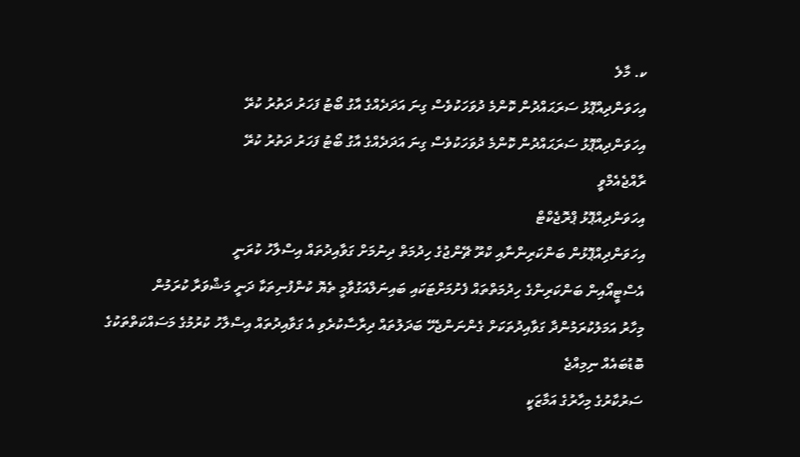ކ. މާލެ
އިހަވަންދިއްޕޮޅު ސަރަޙައްދުން ކޮންމެ ދުވަހަކުވެސް ގިނަ އަދަދެއްގެ އާގު ބޯޓު ފަހަރު ދަތުރު ކުރޭ
އިހަވަންދިއްޕޮޅު ސަރަޙައްދުން ކޮންމެ ދުވަހަކުވެސް ގިނަ އަދަދެއްގެ އާގު ބޯޓު ފަހަރު ދަތުރު ކުރޭ
ރާއްޖެއެމްވީ
އިހަވަންދިއްޕޮޅު ޕްރޮޖެކްޓް
އިހަވަންދިއްޕޮޅުން ބަންކަރިންނާއި ކްރޫ ޗޭންޖުގެ ހިދުމަތް ދިނުމަށް ގަވާއިދުތައް އިސްލާހު ކުރަނީ
އެސްޓީއޯއިން ބަންކަރިންގެ ހިދުމަތްތައް ފެށުމަށްޓަކައި ބައިނަލްއަގުވާމީ ތެޔޮ ކުންފުނިތަކާ ދަނީ މަޝްވަރާ ކުރަމުން
މިހާރު އަމަލުކުރަމުންދާ ގަވާއިދުތަކަށް ގެންނަންޖެހޭ ބަދަލުތައް ދިރާސާކުރެވި އެ ގަވާއިދުތައް އިސްލާހު ކުރުމުގެ މަސައްކަތްތަކުގެ ބޮޑުބައެއް ނިމިއްޖެ
ސަރުކާރުގެ މިހާރުގެ އަމާޒަކީ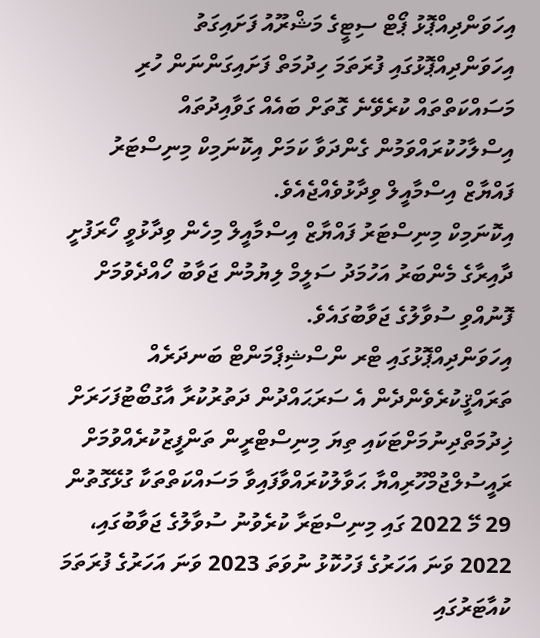އިހަވަންދިއްޕޮޅު ޕޯޓް ސިޓީގެ މަޝްރޫއު ފަށައިގަތު
އިހަވަންދިއްޕޮޅުގައި ފުރަތަމަ ހިދުމަތް ފަށައިގަންނަން ހުރި މަސައްކަތްތައް ކުރެވޭނެ ގޮތަށް ބައެއް ގަވާއިދުތައް އިސްލާހުކުރައްވަމުން ގެންދަވާ ކަމަށް އިކޮނަމިކް މިނިސްޓަރު ފައްޔާޒް އިސްމާއީލް ވިދާޅުވެއްޖެއެވެ.
އިކޮނަމިކް މިނިސްޓަރު ފައްޔާޒް އިސްމާއީލް މިހެން ވިދާޅުވީ ހޯރަފުށީ ދާއިރާގެ މެންބަރު އަހުމަދު ސަލީމް ލިޔުމުން ޖަވާބު ހޯއްދެވުމަށް ފޮނުއްވި ސުވާލުގެ ޖަވާބުގައެވެ.
އިހަވަންދިއްޕޮޅުގައި ޓްރ ންސްޝިޕްމަންޓް ބަނދަރެއް ތަރައްޤީކުރެވެންދެން އެ ސަރަޙައްދުން ދަތުރުކުރާ އާގުބޯޓުފަހަރަށް ޚިދުމަތްދިނުމަށްޓަކައި ތިޔަ މިނިސްޓްރީން ތަންފީޒުކުރެއްވުމަށް ރައީސުލްޖުމްހޫރިއްޔާ ޙަވާލުކުރައްވާފައިވާ މަސައްކަތްތަކާ ގުޅޭގޮތުން 29 މޭ 2022 ގައި މިނިސްޓަރާ ކުރެވުނު ސުވާލުގެ ޖަވާބުގައި، 2022 ވަނަ އަހަރުގެ ފަހުކޮޅު ނުވަތަ 2023 ވަނަ އަހަރުގެ ފުރަތަމަ ކުއާޓަރުގައި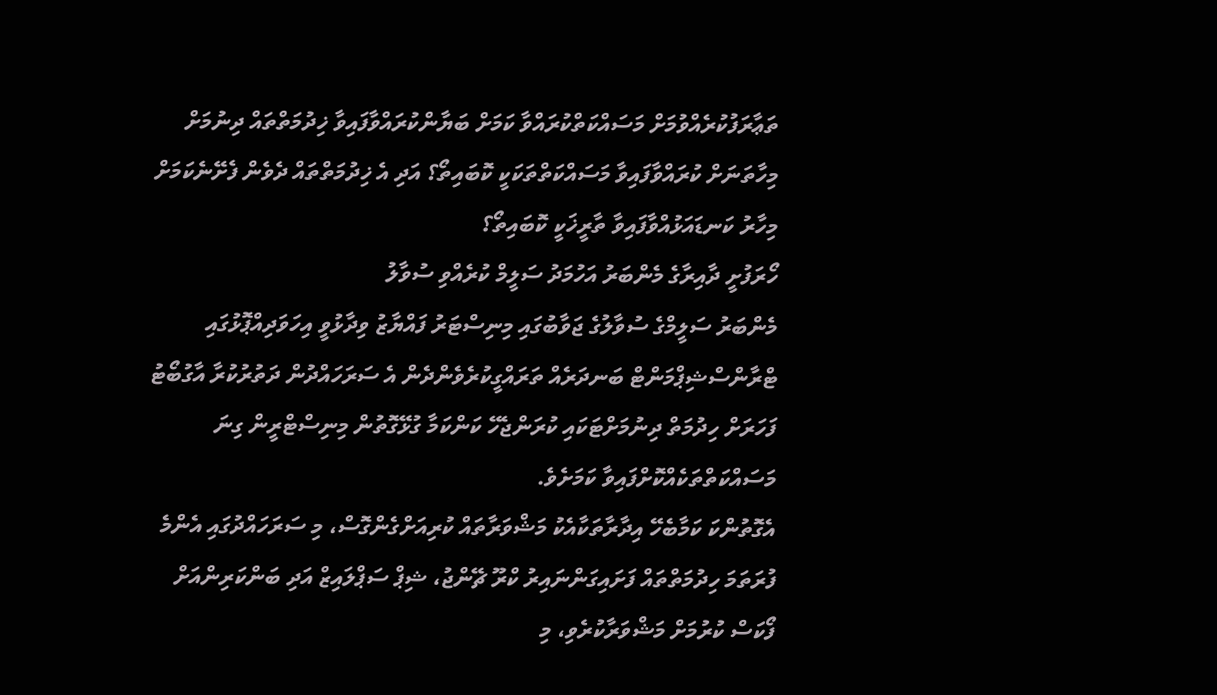ތަޢާރަފުކުރެއްވުމަށް މަސައްކަތްކުރައްވާ ކަމަށް ބަޔާންކުރައްވާފައިވާ ޚިދުމަތްތައް ދިނުމަށް މިހާތަނަށް ކުރައްވާފައިވާ މަސައްކަތްތަކަކީ ކޮބައިތޯ؟ އަދި އެ ޚިދުމަތްތައް ދެވެން ފެށޭނެކަމަށް މިހާރު ކަނޑައަޅުއްވާފައިވާ ތާރީޚަކީ ކޮބައިތޯ؟
ހޯރަފުށީ ދާއިރާގެ މެންބަރު އަހުމަދު ސަލީމް ކުރެއްވި ސުވާލު
މެންބަރު ސަލީމްގެ ސުވާލުގެ ޖަވާބުގައި މިނިސްޓަރު ފައްޔާޒު ވިދާޅުވީ އިހަވަދިއްޕޮޅުގައި ޓްރާންސްޝިޕްމަންޓް ބަނދަރެއް ތަރައްގީކުރެވެންދެން އެ ސަރަހައްދުން ދަތުރުކުރާ އާގުބޯޓު ފަހަރަށް ހިދުމަތް ދިނުމަށްޓަކައި ކުރަންޖެހޭ ކަންކަމާ ގުޅޭގޮތުން މިނިސްޓްރީން ގިނަ މަސައްކަތްތަކެއްކޮށްފައިވާ ކަމަށެވެ.
އެގޮތުންކަ ކަމާބެހޭ އިދާރާތަކާއެކު މަޝްވަރާތައް ކުރިއަށްގެންގޮސް، މި ސަރަހައްދުގައި އެންމެ ފުރަތަމަ ހިދުމަތްތައް ފަށައިގަންނައިރު ކްރޫ ޗޭންޖު، ޝިޕް ސަޕްލައިޒް އަދި ބަންކަރިންއަށް ފޯކަސް ކުރުމަށް މަޝްވަރާކުރެވި، މި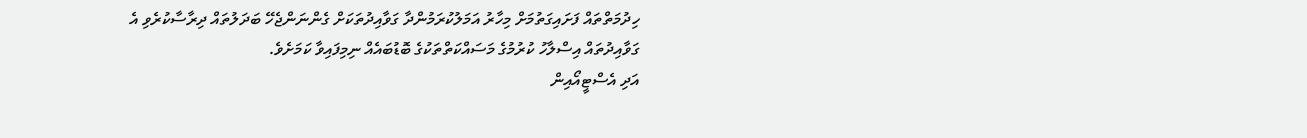ހިދުމަތްތައް ފަށައިގަތުމަށް މިހާރު އަމަލުކުރަމުންދާ ގަވާއިދުތަކަށް ގެންނަންޖެހޭ ބަދަލުތައް ދިރާސާކުރެވި އެ ގަވާއިދުތައް އިސްލާހު ކުރުމުގެ މަސައްކަތްތަކުގެ ބޮޑުބައެއް ނިމިފައިވާ ކަމަށެވެ.
އަދި އެސްޓީއޯއިން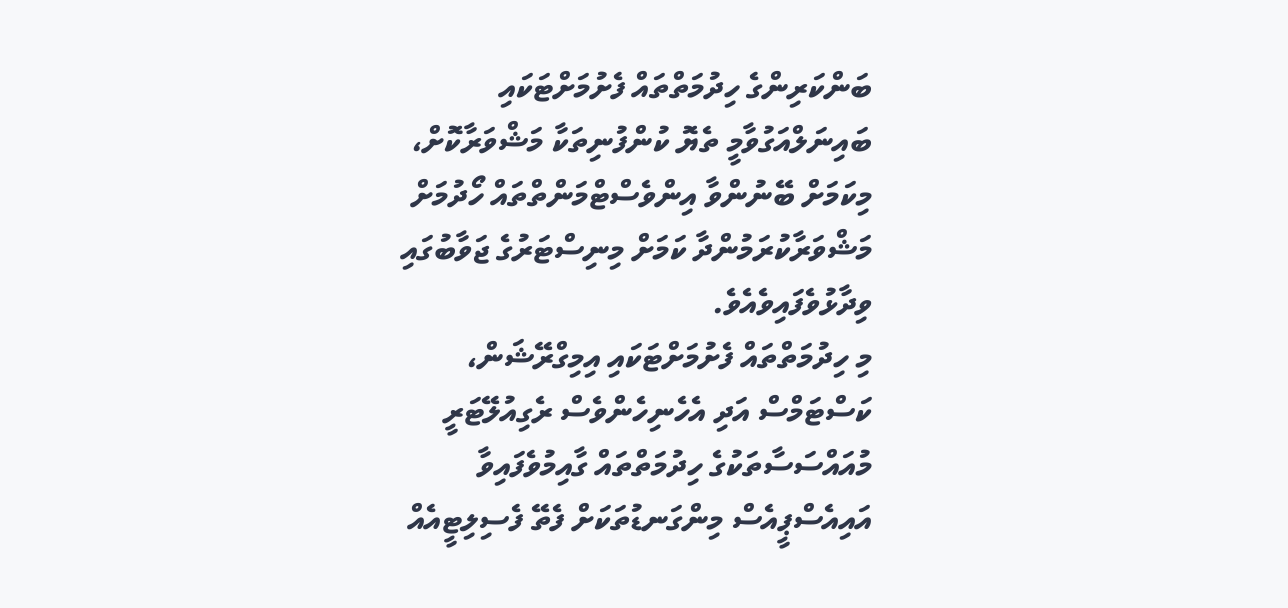ބަންކަރިންގެ ހިދުމަތްތައް ފެށުމަށްޓަކައި ބައިނަލްއަގުވާމީ ތެޔޮ ކުންފުނިތަކާ މަޝްވަރާކޮށް، މިކަމަށް ބޭނުންވާ އިންވެސްޓްމަންތްތައް ހޯދުމަށް މަޝްވަރާކުރަމުންދާ ކަމަށް މިނިސްޓަރުގެ ޖަވާބުގައި ވިދާޅުވެފައިވެއެވެ.
މި ހިދުމަތްތައް ފެށުމަށްޓަކައި އިމިގްރޭޝަން، ކަސްޓަމްސް އަދި އެހެނިހެންވެސް ރެގިއުލޭޓަރީ މުއައްސަސާތަކުގެ ހިދުމަތްތައް ގާއިމުވެފައިވާ އައިއެސްޕީއެސް މިންގަނޑުތަކަށް ފެތޭ ފެސިލިޓީއެއް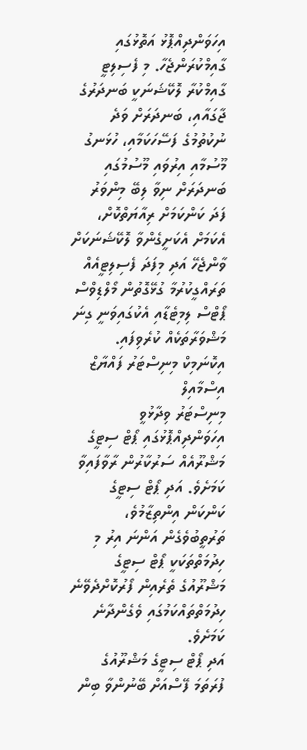އިހަވަންދިއްޕޮޅު އަތޮޅުގައި ގާއިމްކުރަންޖެހާ. މި ފެސިލިޓީ ގާއިމްކުރާ ލޮކޭޝަނަކީ ބަނދަރުގެ ޖާގައާއި، ބަނދަރަށް ވަދެ ނުކުތުމުގެ ފަސޭހަކަމާއި، ހުޅަނގު މޫސުމާއި އިރުވައި މޫސުމުގައި ބަނދަރަށް ނިވާ ލިބޭ މިންވަރު ފަދަ ކަންކަމަށް ރިއާޔަތްކޮށް، އެކަމަށް އެކަށީގެންވާ ލޮކޭޝަނަކަށް ވާންޖެހޭ އަދި މިފަދަ ފެސިލިޓީއެއް ތަރައްގީކުރުމާ ގުޅޭގޮތުން މޯލްޑިވްސް ޕޯޓްސް ލިމިޓެޑާއި އެކުގައިވަނީ ގިނަ މަޝްވަރާތަކެއް ކުރެވިފައި.
އިކޮނަމިކް މިނިސްޓަރު ފައްޔާޒް އިސްމާއިލް
މިނިސްޓަރު ވިދާޅުވީ އިހަވަންދިއްޕޮޅުގައި ޕޯޓް ސިޓީގެ މަޝްރޫއެއް ސަރުކާރުން ރާވާފައިވާ ކަމަށެވެ. އަދި ޕޯޓް ސިޓީގެ ކަންކަން އިންތިޒާމުވެ، ތަރުތީބުވެގެން އަންނަ އިރު މި ހިދުމަތްތަކަކީ ޕޯޓް ސިޓީގެ މަޝްރޫއުގެ ތެރެއިން ފޯރުކޮށްދެވޭނެ ހިދުމަތްތައްކަމުގައި ވެގެންދާނެ ކަމަށެވެ.
އަދި ޕޯޓް ސިޓީގެ މަޝްރޫއުގެ ފުރަތަމަ ފޭސްއަށް ބޭނުންވާ ބިން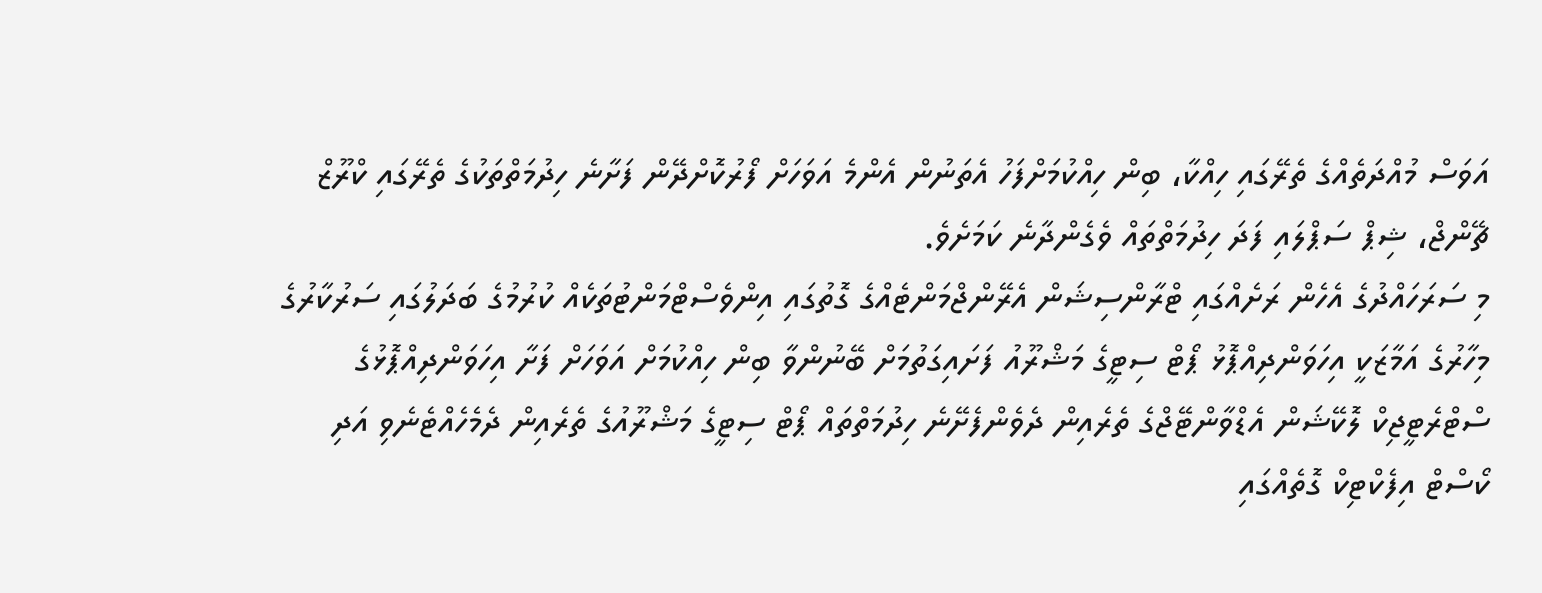އަވަސް މުއްދަތެއްގެ ތެރޭގައި ހިއްކާ، ބިން ހިއްކުމަށްފަހު އެތަނުން އެންމެ އަވަހަށް ފޯރުކޮށްދޭން ފަށާނެ ހިދުމަތްތަކުގެ ތެރޭގައި ކްރޫޒް ޗޭންޖް، ޝިޕް ސަޕްލައި ފަދަ ހިދުމަތްތައް ވެގެންދާނެ ކަމަށެވެ.
މި ސަރަހައްދުގެ އެހެން ރަށެއްގައި ޓްރާންސިޝަން އެރޭންޖްމަންޓެއްގެ ގޮތުގައި އިންވެސްޓްމަންޓުތަކެއް ކުރުމުގެ ބަދަލުގައި ސަރުކާރުގެ މިހާރުގެ އަމާޒަކީ އިހަވަންދިއްޕޮޅު ޕޯޓް ސިޓީގެ މަޝްރޫއު ފަށައިގަތުމަށް ބޭނުންވާ ބިން ހިއްކުމަށް އަވަހަށް ފަށާ އިހަވަންދިއްޕޮޅުގެ ސްޓްރެޓީޖިކް ލޮކޭޝަން އެޑްވާންޓޭޖްގެ ތެރެއިން ދެވެންފެށޭނެ ހިދުމަތްތައް ޕޯޓް ސިޓީގެ މަޝްރޫއުގެ ތެރެއިން ދެމެހެއްޓެނެވި އަދި ކޯސްޓް އިފެކްޓިކް ގޮތެއްގައި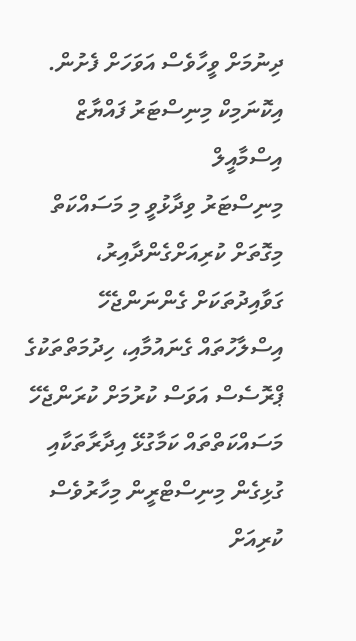ދިނުމަށް ވީހާވެސް އަވަހަށް ފެށުން.
އިކޮނަމިކް މިނިސްޓަރު ފައްޔާޒް އިސްމާއީލް
މިނިސްޓަރު ވިދާޅުވީ މި މަސައްކަތް މިގޮތަށް ކުރިއަށްގެންދާއިރު، ގަވާއިދުތަކަށް ގެންނަންޖެހޭ އިސްލާހުތައް ގެނައުމާއި، ހިދުމަތްތަކުގެ ޕްރޮސެސް އަވަސް ކުރުމަށް ކުރަންޖެހޭ މަސައްކަތްތައް ކަމާގުޅޭ އިދާރާތަކާއި ގުޅިގެން މިނިސްޓްރީން މިހާރުވެސް ކުރިއަށް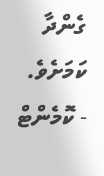ގެންދާ ކަމަށެވެ.
- ކޮމެންޓް